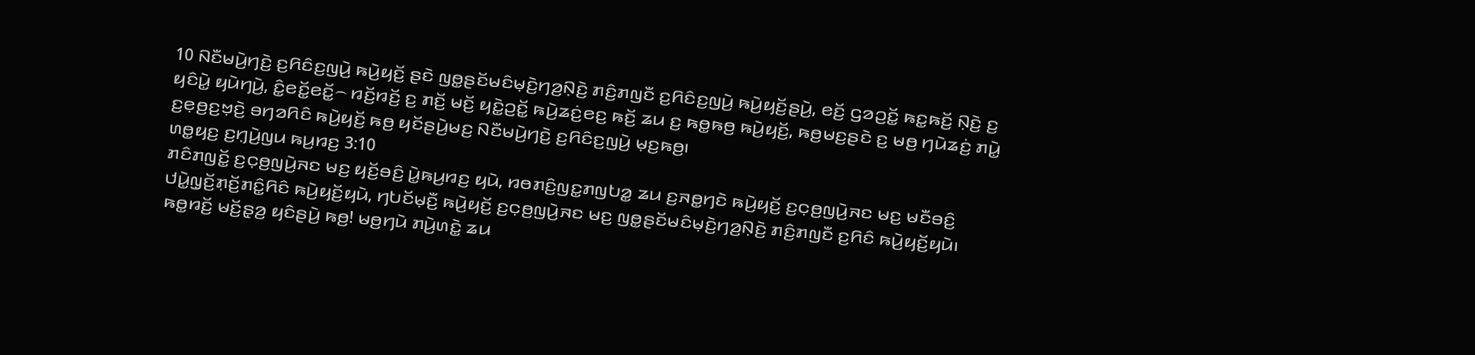10 ꤡꤢꤪꤗꤣꤧ꤬ꤚꤢꤧ꤬ ꤢ꤬ꤖꤢꤨꤢ꤬ꤜꤣꤧ꤬ ꤒꤣꤧ꤬ꤟꤢꤩ꤬ ꤔꤢꤧ ꤜꤥ꤭ꤔꤢꤩꤗꤢꤨꤗ꤫ꤢꤧ꤬ꤚꤤ꤬ꤡ꤫ꤢꤧ꤬ ꤊꤢꤨ꤬ꤊꤜꤢꤪ ꤢ꤬ꤖꤢꤨꤢ꤬ꤜꤣꤧ꤬ ꤒꤣꤧ꤬ꤟꤢꤩ꤬ꤔꤣꤧ꤬, ꤕꤢꤩ꤬ ꤞꤤꤑꤢꤩ꤭ ꤒꤢ꤭ꤒꤢꤩ꤬ ꤡ꤫ꤢꤧ꤬ ꤢ꤬ ꤟꤢꤨꤣꤧ꤭ ꤟꤣꤧꤚꤣꤧ꤬, ꤢꤨ꤭ꤕꤢꤩ꤭ꤕꤢꤩ꤭꤮ ꤙꤢꤩ꤬ꤙꤢꤩ꤬ ꤢ꤬ ꤊꤢꤩ꤬ ꤗꤢꤩ꤬ ꤟꤢꤧ꤭ꤑꤢꤩ꤭ ꤒꤣꤧ꤬ꤘꤢꤦ꤬ꤕꤢ꤬ ꤒꤢꤩ꤬ ꤘꤣ ꤢ꤬ ꤒꤥ꤭ꤒꤥ꤬ ꤒꤣꤧ꤬ꤟꤢꤩ꤬, ꤒꤥ꤬ꤗꤢ꤬ꤔꤢꤧ ꤢ꤬ ꤗꤥ꤬ ꤚꤣꤧꤘꤢꤦ꤬ ꤊꤣꤧ꤭ ꤢ꤬ꤕ꤫ꤥ꤬ꤢ꤬ꤠ꤫ꤢꤧ꤬ ꤋꤚꤤꤖꤢꤨ ꤒꤣꤧ꤬ꤟꤢꤩ꤬ ꤒꤥ꤬ ꤟꤢꤩꤔꤣꤧ꤬ꤗꤢ꤬ ꤡꤢꤪꤗꤣꤧ꤬ꤚꤢꤧ꤬ ꤢ꤬ꤖꤢꤨꤢ꤬ꤜꤣꤧ꤬ ꤗ꤫ꤢ꤬ꤒꤥ꤬꤯
ꤛꤥ꤭ꤟꤢ꤬ ꤢ꤬ꤚ꤫ꤣꤧ꤬ꤜꤣ ꤒꤣ꤬ꤙꤢ꤬ 3:10
ꤊꤢꤨꤊꤜꤢꤩ꤭ ꤢ꤬ꤍ꤫ꤥ꤬ꤜꤣꤧ꤬ꤏꤢ ꤗꤢ꤬ ꤟꤢꤩ꤬ꤋꤢꤨ꤬ ꤣꤧ꤭ꤒꤣ꤬ꤙꤢ꤬ ꤟꤣꤧ, ꤙꤥꤊꤢꤨ꤬ꤜꤢ꤭ꤊꤜꤝꤤ꤭ ꤘꤣ ꤢ꤬ꤏꤥ꤭ꤚꤢꤧ ꤒꤣꤧ꤬ꤟꤢꤩ꤬ ꤢ꤬ꤍ꤫ꤥ꤬ꤜꤣꤧ꤬ꤏꤢ ꤗꤢ꤬ ꤗꤢꤪꤋꤢꤨ꤬ ꤓꤣꤧ꤭ꤜ꤫ꤢꤩ꤬ꤊ꤫ꤢꤩ꤬ꤊꤢꤨ꤭ꤖꤢꤨ ꤒꤣꤧ꤬ꤟꤢꤩ꤬ꤟꤣꤧ, ꤚꤝꤢꤩꤗ꤫ꤢꤪ꤬ ꤒꤣꤧ꤬ꤟꤢꤩ꤬ ꤢ꤬ꤍ꤫ꤥ꤬ꤜꤣꤧ꤬ꤏꤢ ꤗꤢ꤬ ꤜꤥ꤭ꤔꤢꤩꤗꤢꤨꤗ꤫ꤢꤧ꤬ꤚꤤ꤬ꤡ꤫ꤢꤧ꤬ ꤊꤢꤨ꤬ꤊꤜꤢꤪ ꤢ꤬ꤖꤢꤨ ꤒꤣꤧ꤬ꤟꤢꤩ꤬ꤟꤣꤧ꤯
ꤒꤥ꤭ꤙꤢꤩ꤬ ꤗꤢꤩ꤬ꤔ꤫ꤤ꤬ ꤟꤢꤨꤔꤣꤧ꤬ ꤒꤥ꤬! ꤗꤥ꤬ꤚꤣꤧ ꤊꤣꤧ꤬ꤛꤢꤧ꤭ ꤘꤣ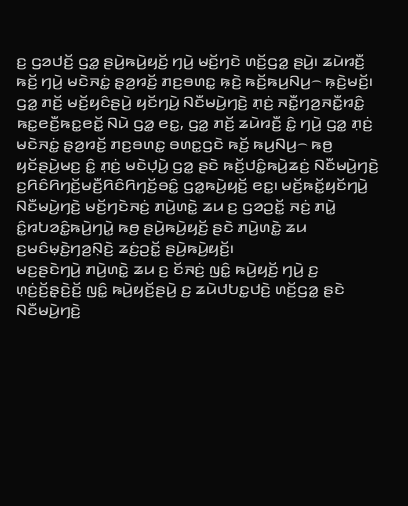ꤢ꤬ ꤞꤤꤓꤢꤩ꤬ ꤞꤤ꤭ ꤔꤣꤧ꤬ꤒꤣꤧ꤬ꤟꤢꤩ꤬ ꤚꤣꤧ꤬ ꤗꤢꤩ꤬ꤚꤢꤧ ꤛꤢꤩ꤬ꤞꤤ꤭ ꤔꤣꤧ꤬꤯ ꤘꤣꤧꤙꤢꤪ꤬ ꤒꤢꤩ꤬ ꤚꤣꤧ꤬ ꤗꤢꤧꤏꤢꤦ꤭ ꤔ꤫ꤤ꤬ꤙꤢꤩ꤬ ꤊꤢ꤬ꤋꤛꤢ꤭ ꤒ꤫ꤢꤧ꤬ ꤒꤢꤩ꤬ꤒꤣ꤬ꤡꤣ꤬꤮ ꤒ꤫ꤢꤧ꤬ꤗꤢꤩ꤬꤯ ꤞꤤ꤭ ꤊꤢꤩ꤬ ꤗꤢꤩ꤬ꤟꤢꤨꤔꤣꤧ꤬ ꤟꤢꤩꤚꤣꤧ꤬ ꤡꤢꤪꤗꤣꤧ꤬ꤚꤢꤧ꤬ ꤊ꤫ꤢꤦ꤬ ꤏꤢꤪ꤭ꤚꤤ꤬ꤏꤢꤪ꤭ꤙꤢꤨ꤭ ꤒꤢ꤭ꤕꤢꤪ꤬ꤒꤢ꤭ꤕꤢꤩ꤭ ꤡꤣꤧ ꤞꤤ꤭ ꤕꤢ꤭, ꤞꤤ꤭ ꤊꤢꤩ꤬ ꤘꤣꤧꤙꤢꤪ꤬ ꤢꤨ꤭ ꤚꤣꤧ꤬ ꤞꤤ꤭ ꤊ꤫ꤢꤦ꤬ ꤗꤢꤧꤏꤢꤦ꤭ ꤔ꤫ꤤ꤬ꤙꤢꤩ꤬ ꤊꤢ꤬ꤋꤛꤢ꤭ ꤋꤛꤢ꤭ꤞꤢꤧ ꤒꤢꤩ꤬ ꤒꤣ꤬ꤡꤣ꤬꤮ ꤒꤥ꤬ ꤟꤢꤩꤔꤣꤧ꤬ꤗꤢ꤬ ꤢꤨ꤭ ꤊ꤫ꤢꤦ꤬ ꤗꤢꤧꤓ꤫ꤣꤧ꤬ ꤞꤤ꤭ ꤔꤢꤧ ꤒꤢꤩ꤬ꤓꤢꤨ꤭ꤒꤣꤧ꤬ꤘꤢꤦ꤬ ꤡꤢꤪꤗꤣꤧ꤬ꤚꤢꤧ꤬ ꤢ꤬ꤖꤢꤨꤖꤚꤢꤩ꤬ꤗꤢꤪ꤬ꤖꤢꤨꤖꤚꤢꤩ꤬ꤋꤢꤨ꤭ ꤞꤤ꤭ꤒꤣꤧ꤬ꤟꤢꤩ꤬ ꤕꤢ꤭꤯ ꤗꤢꤩ꤬ꤒꤢꤩ꤭ꤟꤢꤩꤚꤣꤧ꤬ ꤡꤢꤪꤗꤣꤧ꤬ꤚꤢꤧ꤬ ꤗꤢꤩ꤬ꤚꤢꤧꤏꤢꤦ꤬ ꤊꤣꤧ꤬ꤛꤢꤧ꤭ ꤘꤣ ꤢ꤬ ꤞꤤꤑꤢꤩ꤭ ꤏꤢꤦ꤬ ꤊꤣꤧ꤭ ꤢꤨ꤭ꤙꤝꤤꤢꤨ꤭ꤒꤣꤧ꤬ꤚꤣꤧ꤭ ꤒꤥ꤬ ꤔꤣꤧ꤬ꤒꤣꤧ꤬ꤟꤢꤩ꤬ ꤔꤢꤧ ꤊꤣꤧ꤬ꤛꤢꤧ꤭ ꤘꤣ ꤢ꤬ꤗꤢꤨꤗ꤫ꤢꤧ꤬ꤚꤤ꤬ꤡ꤫ꤢꤧ꤬ ꤘꤢꤦ꤬ꤑꤢꤩ꤭ ꤔꤣꤧ꤬ꤒꤣꤧ꤬ꤟꤢꤩ꤬꤯
ꤗꤢ꤬ꤔꤢꤧꤚꤣꤧ꤬ ꤊꤣꤧ꤬ꤛꤢꤧ꤭ ꤘꤣ ꤢ꤬ ꤢꤩꤏꤢꤦ꤬ ꤜꤢꤨ꤭ ꤒꤣꤧ꤬ꤟꤢꤩ꤬ ꤚꤣꤧ꤬ ꤢ꤬ ꤛ꤫ꤢꤦ꤬ꤢꤩ꤬ꤔ꤫ꤢꤧ꤬ꤢꤩ꤬ ꤜꤢꤨ꤭ ꤒꤣꤧ꤬ꤟꤢꤩ꤬ꤔꤣꤧ꤬ ꤢ꤬ ꤘꤣꤧꤓꤝꤢ꤭ꤓꤢꤧ꤬ ꤛꤢꤩ꤬ꤞꤤ꤭ ꤔꤢꤧ ꤡꤢꤪꤗꤣꤧ꤬ꤚꤢꤧ꤬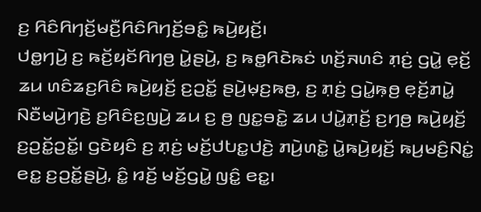ꤢ꤬ ꤖꤢꤨꤖꤚꤢꤩ꤬ꤗꤢꤪ꤬ꤖꤢꤨꤖꤚꤢꤩ꤬ꤋꤢꤨ꤭ ꤒꤣꤧ꤬ꤟꤢꤩ꤬꤯
ꤓꤥ꤭ꤚꤣꤧ꤬ ꤢ꤬ ꤒꤢꤩ꤬ꤟꤢꤩꤖꤚꤥ꤬ ꤣꤧ꤭ꤔꤣꤧ꤬, ꤢ꤬ ꤒꤥ꤭ꤖꤢꤧꤒꤢꤦ ꤛꤢꤩ꤬ꤏꤛꤢꤨ ꤊ꤫ꤢꤦ꤬ ꤞꤣꤧ꤭ ꤕ꤫ꤢꤩ꤬ ꤘꤣ ꤛꤢꤨꤘꤢ꤬ꤖꤢꤨ ꤒꤣꤧ꤬ꤟꤢꤩ꤬ ꤢ꤬ꤑꤢꤩ꤭ ꤔꤣꤧ꤬ꤗ꤫ꤢ꤬ꤒꤥ꤬, ꤢ꤬ ꤊ꤫ꤢꤦ꤬ ꤞꤣꤧ꤭ꤒ꤫ꤥ꤬ ꤕ꤫ꤢꤩ꤬ꤊꤣꤧ꤭ ꤡꤢꤪꤗꤣꤧ꤬ꤚꤢꤧ꤬ ꤢ꤬ꤖꤢꤨꤢ꤬ꤜꤣꤧ꤬ ꤘꤣ ꤢ꤬ ꤥ꤬ ꤜꤢ꤭ꤋꤢꤧ꤭ ꤘꤣ ꤓꤣꤧ꤭ꤊ꤫ꤢꤩ꤬ ꤢ꤬ꤚꤥ꤬ ꤒꤣꤧ꤬ꤟꤢꤩ꤬ ꤢ꤬ꤑꤢꤩ꤭ꤑꤢꤩ꤭꤯ ꤞꤢꤧꤟꤢꤨ ꤢ꤬ ꤊ꤫ꤢꤦ꤬ ꤗꤢꤩ꤬ꤓꤝꤢ꤭ꤓꤢꤧ꤬ ꤊꤣꤧ꤬ꤛꤢꤧ꤭ ꤣꤧ꤭ꤒꤣꤧ꤬ꤟꤢꤩ꤬ ꤒꤣ꤬ꤗꤢꤨ꤬ꤡꤢꤦ꤭ ꤕꤢ꤭ ꤢ꤬ꤑꤢꤩ꤭ꤔꤣꤧ꤬, ꤢꤨ꤭ ꤙꤢꤩ꤬ ꤗꤢꤩ꤬ꤞꤣꤧ꤭ ꤜꤢꤨ꤭ ꤕꤢ꤭꤯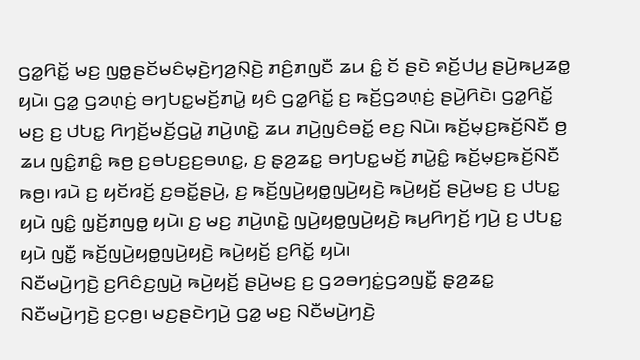ꤞꤤ꤭ꤖꤢꤩ꤭ ꤗꤢ꤬ ꤜꤥ꤭ꤔꤢꤩꤗꤢꤨꤗ꤫ꤢꤧ꤬ꤚꤤ꤬ꤡ꤫ꤢꤧ꤬ ꤊꤢꤨ꤬ꤊꤜꤢꤪ ꤘꤣ ꤢꤨ꤭ ꤢꤩ ꤔꤢꤧ ꤎꤢꤩ꤬ꤓꤣ꤬ ꤔꤣꤧ꤬ꤒꤣ꤬ꤘꤥ꤭ ꤟꤣꤧ꤯ ꤞꤤ꤭ ꤞꤤꤛ꤫ꤢꤦ꤬ ꤋꤚꤝꤢ꤭ꤗꤢꤩ꤬ꤊꤣꤧ꤭ ꤟꤢꤨ ꤞꤤ꤭ꤖꤢꤩ꤭ ꤢ꤬ ꤒꤢꤩ꤬ꤞꤤꤛ꤫ꤢꤦ꤬ ꤔꤣꤧ꤬ꤖꤢꤧ꤯ ꤞꤤ꤭ꤖꤢꤩ꤭ ꤗꤢ꤬ ꤢ꤬ ꤓꤝꤢ꤭ ꤖꤚꤢꤩ꤬ꤗꤢꤩ꤬ꤞꤣꤧ꤭ ꤊꤣꤧ꤬ꤛꤢꤧ꤭ ꤘꤣ ꤊꤣꤧ꤬ꤜꤢꤨꤋꤢꤩ꤭ ꤕꤢ꤬ ꤡꤣꤧ꤯ ꤒꤢꤩ꤬ꤗ꤫ꤢ꤬ꤒꤢꤩ꤬ꤡꤢꤪ ꤥ꤬ ꤘꤣ ꤜꤢꤨ꤭ꤊꤢꤨ꤭ ꤒꤥ꤬ ꤢ꤬ꤋꤝꤢ꤬ꤢ꤬ꤋꤛꤢ꤭, ꤢ꤬ ꤔ꤫ꤤ꤬ꤘꤢ꤭ ꤋꤚꤝꤢ꤭ꤗꤢꤩ꤬ ꤊꤣꤧ꤭ꤢꤨ꤭ ꤒꤢꤩ꤬ꤗ꤫ꤢ꤬ꤒꤢꤩ꤬ꤡꤢꤪ ꤒꤥ꤬꤯ ꤙꤣꤧ ꤢ꤬ ꤟꤢꤩꤙꤢꤩ꤬ ꤢ꤬ꤋꤢꤩ꤭ꤔꤣꤧ꤬, ꤢ꤬ ꤒꤢꤩ꤬ꤜꤣꤧ꤬ꤟꤥ꤭ꤜꤣꤧ꤬ꤟꤢꤧ꤬ ꤒꤣꤧ꤬ꤟꤢꤩ꤬ ꤔꤣꤧ꤬ꤗꤢ꤬ ꤢ꤬ ꤓꤝꤢ꤭ ꤟꤣꤧ ꤜꤢꤨ꤭ ꤜ꤫ꤢꤩ꤬ꤊꤜꤥ꤭ ꤟꤣꤧ꤯ ꤢ꤬ ꤗꤢ꤬ ꤊꤣꤧ꤬ꤛꤢꤧ꤭ ꤜꤣꤧ꤬ꤟꤥ꤭ꤜꤣꤧ꤬ꤟꤢꤧ꤬ ꤒꤣ꤬ꤖꤚꤢꤩ꤬ ꤚꤣꤧ꤬ ꤢ꤬ ꤓꤝꤢ꤭ ꤟꤣꤧ ꤜꤢꤪ꤭ ꤒꤢꤩ꤬ꤜꤣꤧ꤬ꤟꤥ꤭ꤜꤣꤧ꤬ꤟꤢꤧ꤬ ꤒꤣꤧ꤬ꤟꤢꤩ꤬ ꤢ꤬ꤖꤢꤩ꤭ ꤟꤣꤧ꤯
ꤡꤢꤪꤗꤣꤧ꤬ꤚꤢꤧ꤬ ꤢ꤬ꤖꤢꤨꤢ꤬ꤜꤣꤧ꤬ ꤒꤣꤧ꤬ꤟꤢꤩ꤬ ꤔꤣꤧ꤬ꤗꤢ꤬ ꤢ꤬ ꤞꤤꤋꤚꤢꤦ꤭ꤞꤤꤜꤢꤪ꤭ ꤔ꤫ꤤ꤬ꤘꤢ꤭ ꤡꤢꤪꤗꤣꤧ꤬ꤚꤢꤧ꤬ ꤢ꤬ꤍ꤫ꤥ꤬꤯ ꤗꤢ꤬ꤔꤢꤧꤚꤣꤧ꤬ ꤞꤤ꤭ ꤗꤢ꤬ ꤡꤢꤪꤗꤣꤧ꤬ꤚꤢꤧ꤬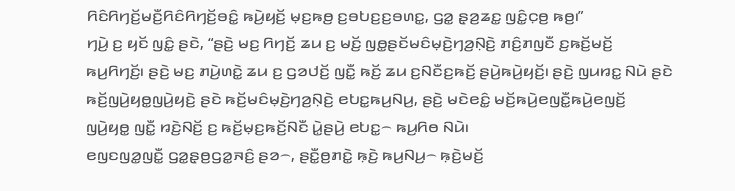ꤖꤢꤨꤖꤚꤢꤩ꤬ꤗꤢꤪ꤬ꤖꤢꤨꤖꤚꤢꤩ꤬ꤋꤢꤨ꤭ ꤒꤣꤧ꤬ꤟꤢꤩ꤬ ꤗ꤫ꤢ꤬ꤒꤥ꤬ ꤢ꤬ꤋꤝꤢ꤬ꤢ꤬ꤋꤛꤢ꤭, ꤞꤤ꤭ ꤔ꤫ꤤ꤬ꤘꤢ꤭ ꤜꤢꤨ꤭ꤍ꤫ꤥ꤬ ꤒꤥ꤬꤯”
ꤚꤣꤧ꤬ ꤢ꤬ ꤟꤢꤩ ꤜꤢꤨ꤭ ꤔꤢꤧ, “ꤔꤢꤧ꤬ ꤗꤢ꤬ ꤖꤚꤢꤩ꤬ ꤘꤣ ꤢ꤬ ꤗꤢꤩ꤬ ꤜꤥ꤭ꤔꤢꤩꤗꤢꤨꤗ꤫ꤢꤧ꤬ꤚꤤ꤬ꤡ꤫ꤢꤧ꤬ ꤊꤢꤨ꤬ꤊꤜꤢꤪ ꤢ꤬ꤒꤢꤩ꤬ꤗꤢꤩ꤬ ꤒꤣ꤬ꤖꤚꤢꤩ꤬꤯ ꤔꤢꤧ꤬ ꤗꤢ꤬ ꤊꤣꤧ꤬ꤛꤢꤧ꤭ ꤘꤣ ꤢ꤬ ꤞꤤꤓꤢꤩ꤬ ꤜꤢꤪ꤭ ꤒꤢꤩ꤬ ꤘꤣ ꤢ꤬ꤡꤢꤪꤢ꤬ꤒꤢꤩ꤬ ꤔꤣꤧ꤬ꤒꤣꤧ꤬ꤟꤢꤩ꤬꤯ ꤔꤢꤧ꤬ ꤜꤣꤙꤢ꤭ ꤡꤣꤧ ꤔꤢꤧ ꤒꤢꤩ꤬ꤜꤣꤧ꤬ꤟꤥ꤭ꤜꤣꤧ꤬ꤟꤢꤧ꤬ ꤔꤢꤧ ꤒꤢꤩ꤬ꤗꤢꤨꤗ꤫ꤢꤧ꤬ꤚꤤ꤬ꤡ꤫ꤢꤧ꤬ ꤕꤝꤢ꤭ꤒꤣ꤬ꤡꤣ꤬, ꤔꤢꤧ꤬ ꤗꤢꤧꤕꤢꤨ꤭ ꤗꤢꤩ꤬ꤒꤣꤧ꤬ꤕꤜꤢꤪ꤭ꤒꤣꤧ꤬ꤕꤜꤢꤩ꤬ ꤜꤣꤧ꤬ꤟꤥ꤭ ꤜꤢꤪ꤭ ꤙꤢꤧ꤬ꤡꤢꤩ꤬ ꤢ꤬ ꤒꤢꤩ꤬ꤗ꤫ꤢ꤬ꤒꤢꤩ꤬ꤡꤢꤪ ꤣꤧ꤭ꤔꤣꤧ꤬ ꤕꤝꤢ꤭꤮ ꤒꤣ꤬ꤖꤥ ꤡꤣꤧ꤯
ꤕꤜꤢꤜꤤ꤭ꤜꤢꤪ꤭ ꤞꤤ꤭ꤔ꤫ꤥ꤬ꤞꤤ꤭ꤏꤢꤨ꤬ ꤔꤤ꤮, ꤔꤢꤪ꤭ꤥ꤬ꤊꤢꤧ꤭ ꤒ꤫ꤢꤧ꤬ ꤒꤣ꤬ꤡꤣ꤬꤮ ꤒ꤫ꤢꤧ꤬ꤗꤢꤩ꤬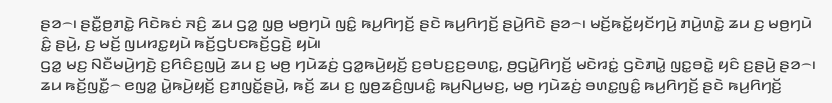ꤔꤤ꤮꤯ ꤔꤢꤪ꤭ꤥ꤬ꤊꤢꤧ꤭ ꤖꤢꤧꤒꤢꤦ ꤏꤢꤨ꤬ ꤘꤣ ꤞꤤ꤭ ꤜ꤫ꤥ꤬ ꤗꤥ꤬ꤚꤣꤧ ꤜꤢꤨ꤭ ꤒꤣ꤬ꤖꤚꤢꤩ꤬ ꤔꤢꤧ ꤒꤣ꤬ꤖꤚꤢꤩ꤬ ꤔꤣꤧ꤬ꤖꤢꤧ ꤔꤤ꤮꤯ ꤗꤢꤩ꤬ꤒꤢꤩ꤭ꤟꤢꤩꤚꤣꤧ꤬ ꤊꤣꤧ꤬ꤛꤢꤧ꤭ ꤘꤣ ꤢ꤬ ꤗꤥ꤬ꤚꤣꤧ ꤢꤨ꤭ ꤔꤣꤧ꤬, ꤢ꤬ ꤗꤢꤩ꤬ ꤜꤣꤙꤢ꤭ꤟꤣꤧ ꤒꤢꤩ꤬ꤞꤝꤢꤒꤢꤩ꤬ꤞꤢꤧ꤬ ꤟꤣꤧ꤯
ꤞꤤ꤭ ꤗꤢ꤬ ꤡꤢꤪꤗꤣꤧ꤬ꤚꤢꤧ꤬ ꤢ꤬ꤖꤢꤨꤢ꤬ꤜꤣꤧ꤬ ꤘꤣ ꤢ꤬ ꤗꤥ꤬ ꤚꤣꤧꤘꤢꤦ꤬ ꤞꤤ꤭ꤒꤣꤧ꤬ꤟꤢꤩ꤬ ꤢ꤬ꤋꤝꤢ꤬ꤢ꤬ꤋꤛꤢ꤭, ꤥ꤬ꤞꤣꤧ꤭ꤖꤚꤢꤩ꤬ ꤗꤢꤧꤙꤢꤦ꤭ ꤞꤢꤧꤊꤣꤧ꤭ ꤜꤢ꤭ꤋꤢꤧ꤭ ꤟꤢꤨ ꤢ꤬ꤔꤣꤧ꤬ ꤔꤤ꤮꤯
ꤘꤣ ꤒꤢꤩ꤬ꤜꤢꤪ꤭꤮ ꤕꤜꤤ꤭ ꤣꤧ꤭ꤒꤣꤧ꤬ꤟꤢꤩ꤬ ꤢ꤬ꤊꤜꤢꤩ꤭ꤔꤣꤧ꤬, ꤒꤢꤩ꤬ ꤘꤣ ꤢ꤬ ꤜ꤫ꤥ꤬ꤘꤢꤨ꤬ꤜꤣꤢꤨ꤭ ꤒꤣ꤬ꤡꤣ꤬ꤗꤢ꤬, ꤗꤥ꤬ ꤚꤣꤧꤘꤢꤦ꤬ ꤋꤛꤢ꤭ꤜꤢꤨ꤭ ꤒꤣ꤬ꤖꤚꤢꤩ꤬ ꤔꤢꤧ ꤒꤣ꤬ꤖꤚꤢꤩ꤬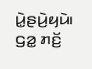ꤣꤧ꤭ꤔꤣꤧ꤬ꤟꤣꤧ꤯ ꤞꤤ꤭ ꤊꤢꤩ꤬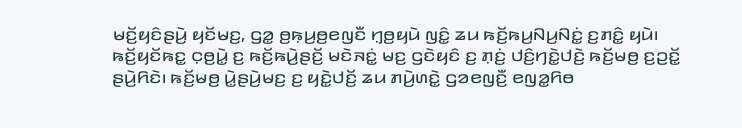ꤗꤢꤩ꤬ꤟꤢꤨꤔꤣꤧ꤬ ꤟꤢꤩꤗꤢ꤬, ꤞꤤ꤭ ꤥ꤬ꤒ꤫ꤣ꤬ꤥ꤬ꤕꤜꤢꤪ ꤚ꤫ꤥ꤬ꤟꤣꤧ ꤜꤢꤨ꤭ ꤘꤣ ꤒꤢꤩ꤬ꤒꤣ꤬ꤡꤣ꤬ꤡꤢꤦ꤭ ꤢ꤬ꤊꤢꤨ꤭ ꤟꤣꤧ꤯
ꤒꤢꤩ꤬ꤟꤢꤩꤒꤢ꤭ ꤍ꤫ꤥ꤬ꤣꤧ꤭ ꤢ꤬ ꤒꤢꤩ꤬ꤒꤣꤧ꤬ꤔꤢꤩ꤬ ꤗꤢꤧꤏꤢꤦ꤭ ꤗꤢ꤬ ꤞꤢꤧꤟꤢꤨ ꤢ꤬ ꤊ꤫ꤢꤦ꤬ ꤓꤢꤨ꤬ꤚꤢꤧ꤭ꤓꤢꤧ꤬ ꤒꤢꤩ꤬ꤗꤥ꤬ ꤢ꤬ꤑꤢꤩ꤭ ꤔꤣꤧ꤬ꤖꤢꤧ꤯ ꤒꤢꤩ꤬ꤗꤥ꤬ ꤣꤧ꤭ꤔꤣꤧ꤬ꤗꤢ꤬ ꤢ꤬ ꤟꤢꤧ꤭ꤓꤢꤩ꤬ ꤘꤣ ꤊꤣꤧ꤬ꤛꤢꤧ꤭ ꤞꤤꤕꤜꤢꤪ꤬ ꤕꤜꤤ꤭ꤖꤥ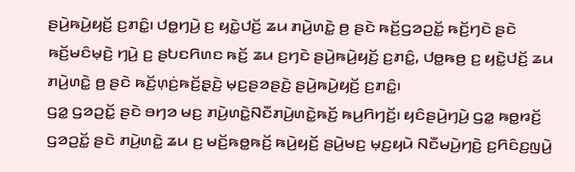ꤔꤣꤧ꤬ꤒꤣꤧ꤬ꤟꤢꤩ꤬ ꤢ꤬ꤊꤢꤨ꤭꤯ ꤓꤥ꤭ꤚꤣꤧ꤬ ꤢ꤬ ꤟꤢꤧ꤭ꤓꤢꤩ꤬ ꤘꤣ ꤊꤣꤧ꤬ꤛꤢꤧ꤭ ꤥ꤬ ꤔꤢꤧ ꤒꤢꤩ꤬ꤞꤤꤑꤢꤩ꤭ ꤒꤢꤩ꤬ꤚꤢꤧ ꤔꤢꤧ ꤒꤢꤩ꤬ꤗꤢꤨꤗ꤫ꤢꤧ꤬ ꤚꤣꤧ꤬ ꤢ꤬ ꤔꤝꤢꤖꤛꤢ ꤒꤢꤩ꤬ ꤘꤣ ꤢ꤬ꤚꤢꤧ ꤔꤣꤧ꤬ꤒꤣꤧ꤬ꤟꤢꤩ꤬ ꤢ꤬ꤊꤢꤨ꤭, ꤓꤥ꤭ꤒꤥ꤬ ꤢ꤬ ꤟꤢꤧ꤭ꤓꤢꤩ꤬ ꤘꤣ ꤊꤣꤧ꤬ꤛꤢꤧ꤭ ꤥ꤬ ꤔꤢꤧ ꤒꤢꤩ꤬ꤛ꤫ꤢꤦ꤬ꤒꤢꤩ꤬ꤔ꤫ꤢꤧ꤬ ꤗ꤫ꤢ꤬ꤔꤤꤔꤢꤧ꤬ ꤔꤣꤧ꤬ꤒꤣꤧ꤬ꤟꤢꤩ꤬ ꤢ꤬ꤊꤢꤨ꤭꤯
ꤞꤤ꤭ ꤞꤤꤑꤢꤩ꤭ ꤔꤢꤧ ꤋꤚꤤ ꤗꤢ꤬ ꤊꤣꤧ꤬ꤛꤢꤧ꤭ꤡꤢꤪꤊꤣꤧ꤬ꤛꤢꤧ꤭ꤒꤢꤩ꤬ ꤒꤣ꤬ꤖꤚꤢꤩ꤬꤯ ꤟꤢꤨꤔꤣꤧ꤬ꤚꤣꤧ꤬ ꤞꤤ꤭ ꤒꤥ꤭ꤙꤢꤩ꤬ ꤞꤤꤑꤢꤩ꤭ ꤔꤢꤧ ꤊꤣꤧ꤬ꤛꤢꤧ꤭ ꤘꤣ ꤢ꤬ ꤗꤢꤩ꤬ꤒꤥ꤭ꤒꤢꤩ꤬ ꤒꤣꤧ꤬ꤟꤢꤩ꤬ ꤔꤣꤧ꤬ꤗꤢ꤬ ꤗ꤫ꤢ꤬ꤟꤣꤧ ꤡꤢꤪꤗꤣꤧ꤬ꤚꤢꤧ꤬ ꤢ꤬ꤖꤢꤨꤢ꤬ꤜꤣꤧ꤬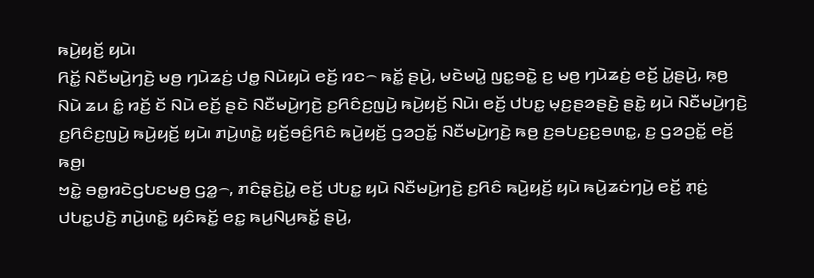ꤒꤣꤧ꤬ꤟꤢꤩ꤬ ꤟꤣꤧ꤯
ꤖꤢꤩ꤭ ꤡꤢꤪꤗꤣꤧ꤬ꤚꤢꤧ꤬ ꤗꤥ꤬ ꤚꤣꤧꤘꤢꤦ꤬ ꤓꤥ꤭ ꤡꤣꤧꤟꤣꤧ ꤕꤢꤩ꤬ ꤙꤢ꤮ ꤒꤢꤩ꤭ ꤔꤣꤧ꤬, ꤗꤢꤧꤗꤣꤧ꤭ ꤜꤢ꤭ꤋꤢꤧ꤭ ꤢ꤬ ꤗꤥ꤬ ꤚꤣꤧꤘꤢꤦ꤬ ꤕꤢꤩ꤬ ꤣꤧ꤭ꤔꤣꤧ꤬, ꤒ꤫ꤥ꤬ ꤡꤣꤧ ꤘꤣ ꤢꤨ꤭ ꤙꤢꤩ꤬ ꤢꤩ ꤡꤣꤧ ꤕꤢꤩ꤬ ꤔꤢꤧ ꤡꤢꤪꤗꤣꤧ꤬ꤚꤢꤧ꤬ ꤢ꤬ꤖꤢꤨꤢ꤬ꤜꤣꤧ꤬ ꤒꤣꤧ꤬ꤟꤢꤩ꤬ ꤡꤣꤧ꤯ ꤕꤢꤩ꤬ ꤓꤝꤢ꤭ ꤗ꤫ꤢ꤬ꤔꤤꤔꤢꤧ꤬ ꤔꤢꤧ꤭ ꤟꤣꤧ ꤡꤢꤪꤗꤣꤧ꤬ꤚꤢꤧ꤬ ꤢ꤬ꤖꤢꤨꤢ꤬ꤜꤣꤧ꤬ ꤒꤣꤧ꤬ꤟꤢꤩ꤬ ꤟꤣꤧ꤯ ꤊꤣꤧ꤬ꤛꤢꤧ꤭ ꤟꤢꤩ꤬ꤋꤢꤨ꤬ꤖꤢꤨ ꤒꤣꤧ꤬ꤟꤢꤩ꤬ ꤞꤤꤑꤢꤩ꤭ ꤡꤢꤪꤗꤣꤧ꤬ꤚꤢꤧ꤬ ꤒꤥ꤬ ꤢ꤬ꤋꤝꤢ꤬ꤢ꤬ꤋꤛꤢ꤭, ꤢ꤬ ꤞꤤꤑꤢꤩ꤭ ꤕꤢꤩ꤬ ꤒꤥ꤬꤯
ꤠꤢꤧ꤭ ꤋꤥ꤭ꤙꤢꤧꤞꤝꤢꤗꤥ꤬ ꤞꤤ꤭꤮, ꤊꤢꤨꤔ꤫ꤢꤧ꤬ꤣꤧ꤭ ꤕꤢꤩ꤬ ꤓꤝꤢ꤭ ꤟꤣꤧ ꤡꤢꤪꤗꤣꤧ꤬ꤚꤢꤧ꤬ ꤢ꤬ꤖꤢꤨ ꤒꤣꤧ꤬ꤟꤢꤩ꤬ ꤟꤣꤧ ꤒꤣꤧ꤬ꤘꤢꤦꤚꤣꤧ꤬ ꤕꤢꤩ꤬ ꤊ꤫ꤢꤦ꤬ ꤓꤝꤢ꤭ꤓꤢꤧ꤬ ꤊꤣꤧ꤬ꤛꤢꤧ꤭ ꤟꤢꤨꤒꤢꤩ꤭ ꤕꤢ꤭ ꤒꤣ꤬ꤡꤣ꤬ꤒꤢꤩ꤭ ꤔꤣꤧ꤬,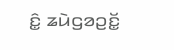ꤢꤨ꤭ ꤘꤣꤧꤞꤤꤑꤢꤩ꤭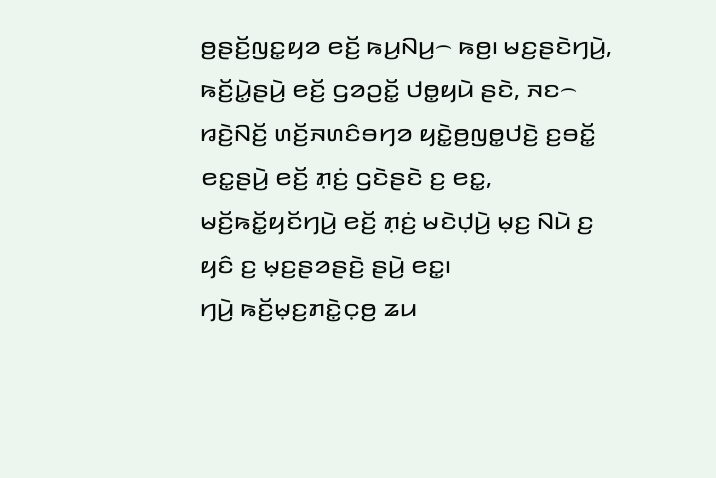ꤥ꤬ꤔꤢꤩ꤬ꤜꤢ꤭ꤟꤤ ꤕꤢꤩ꤬ ꤒꤣ꤬ꤡꤣ꤬꤮ ꤒꤥ꤬꤯ ꤗꤢ꤬ꤔꤢꤧꤚꤣꤧ꤬, ꤒꤢꤩ꤬ꤣꤧ꤭ꤔꤣꤧ꤬ ꤕꤢꤩ꤬ ꤞꤤꤑꤢꤩ꤭ ꤓꤥ꤭ꤟꤣꤧ ꤔꤢꤧ, ꤏꤢ꤮ ꤙꤢꤧ꤬ꤡꤢꤩ꤬ ꤛꤢꤩ꤬ꤏꤛꤢꤨꤋꤚꤤ ꤟꤢꤧ꤭ꤥ꤬ꤜꤥ꤭ꤓꤢꤧ꤬ ꤢ꤬ꤋꤢꤩ꤭ ꤕꤢ꤭ꤔꤣꤧ꤬ ꤕꤢꤩ꤬ ꤊ꤫ꤢꤦ꤬ ꤞꤢꤧꤔꤢꤧ ꤢ꤬ ꤕꤢ꤭, ꤗꤢꤩ꤬ꤒꤢꤩ꤭ꤟꤢꤩꤚꤣꤧ꤬ ꤕꤢꤩ꤬ ꤊ꤫ꤢꤦ꤬ ꤗꤢꤧꤓ꤫ꤣꤧ꤬ ꤗ꤫ꤢ꤬ ꤡꤣꤧ ꤢ꤬ ꤟꤢꤨ ꤢ꤬ ꤗ꤫ꤢ꤬ꤔꤤꤔꤢꤧ꤬ ꤔꤣꤧ꤬ ꤕꤢ꤭꤯
ꤚꤣꤧ꤬ ꤒꤢꤩ꤬ꤗ꤫ꤢ꤬ꤊꤢꤧ꤭ꤍ꤫ꤥ꤬ ꤘꤣ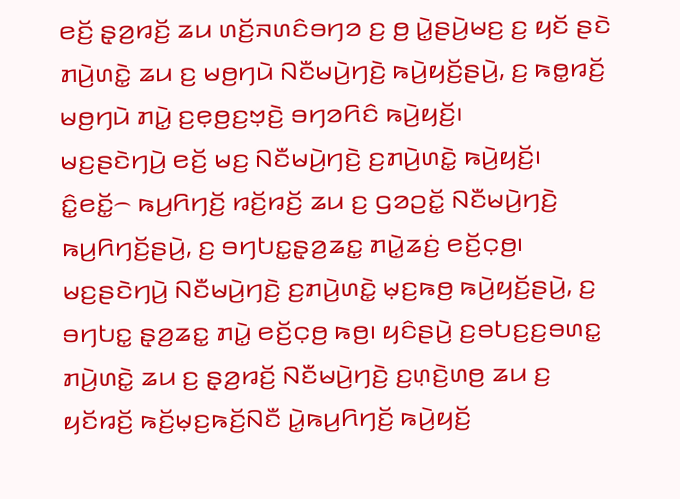ꤕꤢꤩ꤬ ꤔ꤫ꤤ꤬ꤙꤢꤩ꤬ ꤘꤣ ꤛꤢꤩ꤬ꤏꤛꤢꤨꤋꤚꤤ ꤢ꤬ ꤥ꤬ ꤣꤧ꤭ꤔꤣꤧ꤬ꤗꤢ꤬ ꤢ꤬ ꤟꤢꤩ ꤔꤢꤧ ꤊꤣꤧ꤬ꤛꤢꤧ꤭ ꤘꤣ ꤢ꤬ ꤗꤥ꤬ꤚꤣꤧ ꤡꤢꤪꤗꤣꤧ꤬ꤚꤢꤧ꤬ ꤒꤣꤧ꤬ꤟꤢꤩ꤬ꤔꤣꤧ꤬, ꤢ꤬ ꤒꤥ꤭ꤙꤢꤩ꤬ ꤗꤥ꤬ꤚꤣꤧ ꤊꤣꤧ꤭ ꤢ꤬ꤕ꤫ꤥ꤬ꤢ꤬ꤠ꤫ꤢꤧ꤬ ꤋꤚꤤꤖꤢꤨ ꤒꤣꤧ꤬ꤟꤢꤩ꤬꤯
ꤗꤢ꤬ꤔꤢꤧꤚꤣꤧ꤬ ꤕꤢꤩ꤬ ꤗꤢ꤬ ꤡꤢꤪꤗꤣꤧ꤬ꤚꤢꤧ꤬ ꤢ꤬ꤊꤣꤧ꤬ꤛꤢꤧ꤭ ꤒꤣꤧ꤬ꤟꤢꤩ꤬꤯ ꤢꤨ꤭ꤕꤢꤩ꤭꤮ ꤒꤣ꤬ꤖꤚꤢꤩ꤬ ꤙꤢꤩ꤬ꤙꤢꤩ꤬ ꤘꤣ ꤢ꤬ ꤞꤤꤑꤢꤩ꤭ ꤡꤢꤪꤗꤣꤧ꤬ꤚꤢꤧ꤬ ꤒꤣ꤬ꤖꤚꤢꤩ꤬ꤔꤣꤧ꤬, ꤢ꤬ ꤋꤚꤝꤢ꤭ꤔ꤫ꤤ꤬ꤘꤢ꤭ ꤊꤣꤧ꤭ꤘꤢꤦ꤬ ꤕꤢꤩ꤬ꤍ꤫ꤥ꤬꤯ ꤗꤢ꤬ꤔꤢꤧꤚꤣꤧ꤬ ꤡꤢꤪꤗꤣꤧ꤬ꤚꤢꤧ꤬ ꤢ꤬ꤊꤣꤧ꤬ꤛꤢꤧ꤭ ꤗ꤫ꤢ꤬ꤒꤥ꤬ ꤒꤣꤧ꤬ꤟꤢꤩ꤬ꤔꤣꤧ꤬, ꤢ꤬ ꤋꤚꤝꤢ꤭ ꤔ꤫ꤤ꤬ꤘꤢ꤭ ꤊꤣꤧ꤭ ꤕꤢꤩ꤬ꤍ꤫ꤥ꤬ ꤒꤥ꤬꤯ ꤟꤢꤨꤔꤣꤧ꤬ ꤢ꤬ꤋꤝꤢ꤬ꤢ꤬ꤋꤛꤢ꤭ ꤊꤣꤧ꤬ꤛꤢꤧ꤭ ꤘꤣ ꤢ꤬ ꤔ꤫ꤤ꤬ꤙꤢꤩ꤬ ꤡꤢꤪꤗꤣꤧ꤬ꤚꤢꤧ꤬ ꤢ꤬ꤛ꤫ꤢꤧ꤬ꤛꤥ꤬ ꤘꤣ ꤢ꤬ ꤟꤢꤩꤙꤢꤩ꤬ ꤒꤢꤩ꤬ꤗ꤫ꤢ꤬ꤒꤢꤩ꤬ꤡꤢꤪ ꤣꤧ꤭ꤒꤣ꤬ꤖꤚꤢꤩ꤬ ꤒꤣꤧ꤬ꤟꤢꤩ꤬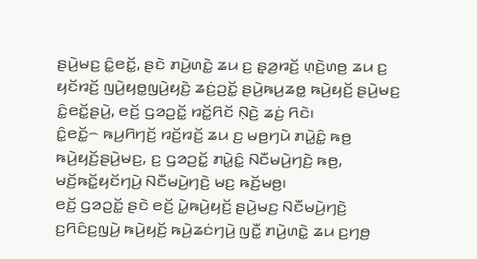ꤔꤣꤧ꤬ꤗꤢ꤬ ꤢꤨ꤭ꤕꤢꤩ꤭, ꤔꤢꤧ ꤊꤣꤧ꤬ꤛꤢꤧ꤭ ꤘꤣ ꤢ꤬ ꤔ꤫ꤤ꤬ꤙꤢꤩ꤬ ꤛ꤫ꤢꤧ꤬ꤛꤥ꤬ ꤘꤣ ꤢ꤬ ꤟꤢꤩꤙꤢꤩ꤬ ꤜꤣꤧ꤬ꤟꤥ꤭ꤜꤣꤧ꤬ꤟꤢꤧ꤬ ꤘꤢꤦ꤬ꤑꤢꤩ꤭ ꤔꤣꤧ꤬ꤒꤣ꤬ꤘꤥ꤭ ꤒꤣꤧ꤬ꤟꤢꤩ꤬ ꤔꤣꤧ꤬ꤗꤢ꤬ ꤢꤨ꤭ꤕꤢꤩ꤭ꤔꤣꤧ꤬, ꤕꤢꤩ꤬ ꤞꤤꤑꤢꤩ꤭ ꤙꤢꤩ꤭ꤖꤢꤩ ꤡ꤫ꤢꤧ꤬ ꤘꤢꤦ꤬ ꤖꤢꤧ꤯
ꤢꤨ꤭ꤕꤢꤩ꤭꤮ ꤒꤣ꤬ꤖꤚꤢꤩ꤬ ꤙꤢꤩ꤬ꤙꤢꤩ꤬ ꤘꤣ ꤢ꤬ ꤗꤥ꤬ꤚꤣꤧ ꤊꤣꤧ꤭ꤢꤨ꤭ ꤒꤥ꤬ ꤒꤣꤧ꤬ꤟꤢꤩ꤬ꤔꤣꤧ꤬ꤗꤢ꤬, ꤢ꤬ ꤞꤤꤑꤢꤩ꤭ ꤊꤣꤧ꤭ꤢꤨ꤭ ꤡꤢꤪꤗꤣꤧ꤬ꤚꤢꤧ꤬ ꤒꤥ꤬, ꤗꤢꤩ꤬ꤒꤢꤩ꤭ꤟꤢꤩꤚꤣꤧ꤬ ꤡꤢꤪꤗꤣꤧ꤬ꤚꤢꤧ꤬ ꤗꤢ꤬ ꤒꤢꤩ꤬ꤗꤥ꤬꤯
ꤕꤢꤩ꤬ ꤞꤤꤑꤢꤩ꤭ ꤔꤢꤧ ꤕꤢꤩ꤬ ꤣꤧ꤭ꤒꤣꤧ꤬ꤟꤢꤩ꤬ ꤔꤣꤧ꤬ꤗꤢ꤬ ꤡꤢꤪꤗꤣꤧ꤬ꤚꤢꤧ꤬ ꤢ꤬ꤖꤢꤨꤢ꤬ꤜꤣꤧ꤬ ꤒꤣꤧ꤬ꤟꤢꤩ꤬ ꤒꤣꤧ꤬ꤘꤢꤦꤚꤣꤧ꤬ ꤜꤢꤪ꤭ ꤊꤣꤧ꤬ꤛꤢꤧ꤭ ꤘꤣ ꤢ꤬ꤚꤥ꤬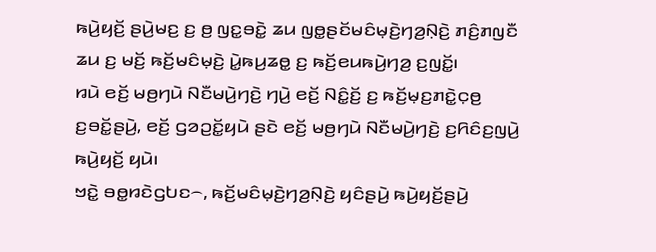ꤒꤣꤧ꤬ꤟꤢꤩ꤬ ꤔꤣꤧ꤬ꤗꤢ꤬ ꤢ꤬ ꤥ꤬ ꤜꤢ꤭ꤋꤢꤧ꤭ ꤘꤣ ꤜꤥ꤭ꤔꤢꤩꤗꤢꤨꤗ꤫ꤢꤧ꤬ꤚꤤ꤬ꤡ꤫ꤢꤧ꤬ ꤊꤢꤨ꤬ꤊꤜꤢꤪ ꤘꤣ ꤢ꤬ ꤗꤢꤩ꤬ ꤒꤢꤩ꤬ꤗꤢꤨꤗ꤫ꤢꤧ꤬ ꤣꤧ꤭ꤒꤣ꤬ꤘꤥ꤭ ꤢ꤬ ꤒꤢꤩ꤬ꤕꤣꤒꤣꤧ꤬ꤚꤤ꤬ ꤢ꤬ꤜꤢꤩ꤭꤯
ꤙꤣꤧ ꤕꤢꤩ꤬ ꤗꤥ꤬ꤚꤣꤧ ꤡꤢꤪꤗꤣꤧ꤬ꤚꤢꤧ꤬ ꤚꤣꤧ꤬ ꤕꤢꤩ꤬ ꤡꤢꤨ꤭ꤢꤩ꤬ ꤢ꤬ ꤒꤢꤩ꤬ꤗ꤫ꤢ꤬ꤊꤢꤧ꤭ꤍ꤫ꤥ꤬ ꤢ꤬ꤋꤢꤩ꤭ꤔꤣꤧ꤬, ꤕꤢꤩ꤬ ꤞꤤꤑꤢꤩ꤭ꤟꤣꤧ ꤔꤢꤧ ꤕꤢꤩ꤬ ꤗꤥ꤬ꤚꤣꤧ ꤡꤢꤪꤗꤣꤧ꤬ꤚꤢꤧ꤬ ꤢ꤬ꤖꤢꤨꤢ꤬ꤜꤣꤧ꤬ ꤒꤣꤧ꤬ꤟꤢꤩ꤬ ꤟꤣꤧ꤯
ꤠꤢꤧ꤭ ꤋꤥ꤭ꤙꤢꤧꤞꤝꤢ꤮, ꤒꤢꤩ꤬ꤗꤢꤨꤗ꤫ꤢꤧ꤬ꤚꤤ꤬ꤡ꤫ꤢꤧ꤬ ꤟꤢꤨꤔꤣꤧ꤬ ꤒꤣꤧ꤬ꤟꤢꤩ꤬ꤔꤣꤧ꤬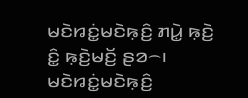ꤗꤢꤧꤙꤢꤦ꤭ꤗꤢꤧꤒ꤫ꤢꤨ꤬ ꤊꤣꤧ꤭ ꤒ꤫ꤢꤧ꤬ ꤢꤨ꤭ ꤒ꤫ꤢꤧ꤬ꤗꤢꤩ꤬ ꤔꤤ꤮꤯ ꤗꤢꤧꤙꤢꤦ꤭ꤗꤢꤧꤒ꤫ꤢꤨ꤬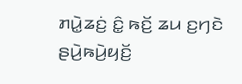ꤊꤣꤧ꤭ꤘꤢꤦ꤬ ꤢꤨ꤭ ꤒꤢꤩ꤬ ꤘꤣ ꤢ꤬ꤚꤢꤧ ꤔꤣꤧ꤬ꤒꤣꤧ꤬ꤟꤢꤩ꤬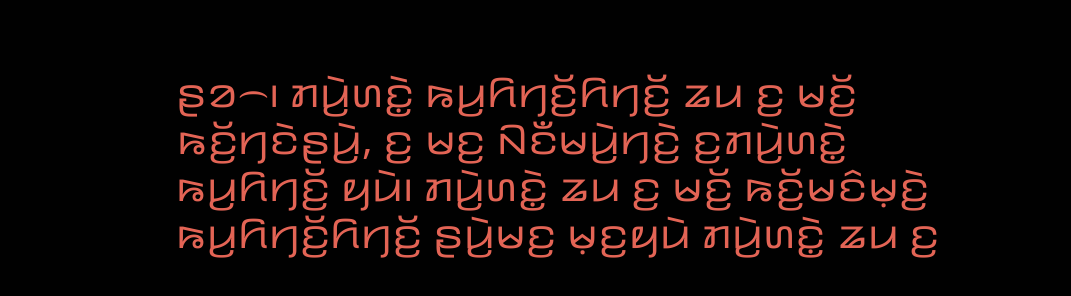ꤔꤤ꤮꤯ ꤊꤣꤧ꤬ꤛꤢꤧ꤭ ꤒꤣ꤬ꤖꤚꤢꤩ꤬ꤖꤚꤢꤩ꤬ ꤘꤣ ꤢ꤬ ꤗꤢꤩ꤬ ꤒꤢꤩ꤬ꤚꤢꤧꤔꤣꤧ꤬, ꤢ꤬ ꤗꤢ꤬ ꤡꤢꤪꤗꤣꤧ꤬ꤚꤢꤧ꤬ ꤢ꤬ꤊꤣꤧ꤬ꤛꤢꤧ꤭ ꤒꤣ꤬ꤖꤚꤢꤩ꤬ ꤟꤣꤧ꤯ ꤊꤣꤧ꤬ꤛꤢꤧ꤭ ꤘꤣ ꤢ꤬ ꤗꤢꤩ꤬ ꤒꤢꤩ꤬ꤗꤢꤨꤗ꤫ꤢꤧ꤬ ꤒꤣ꤬ꤖꤚꤢꤩ꤬ꤖꤚꤢꤩ꤬ ꤔꤣꤧ꤬ꤗꤢ꤬ ꤗ꤫ꤢ꤬ꤟꤣꤧ ꤊꤣꤧ꤬ꤛꤢꤧ꤭ ꤘꤣ ꤢ꤬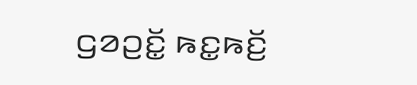ꤞꤤꤑꤢꤩ꤭ ꤒꤢ꤭ꤒꤢꤩ꤬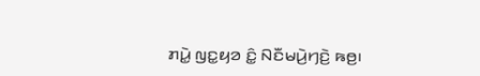ꤊꤣꤧ꤭ ꤜꤢ꤭ꤟꤤ ꤢꤨ꤭ ꤡꤢꤪꤗꤣꤧ꤬ꤚꤢꤧ꤬ ꤒꤥ꤬꤯